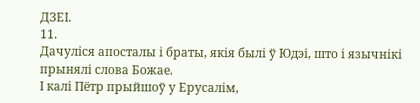ДЗЕІ.
11.
Дачуліся апосталы і браты, якія былі ў Юдэі, што і язычнікі прынялі слова Божае.
І калі Пётр прыйшоў у Ерусалім,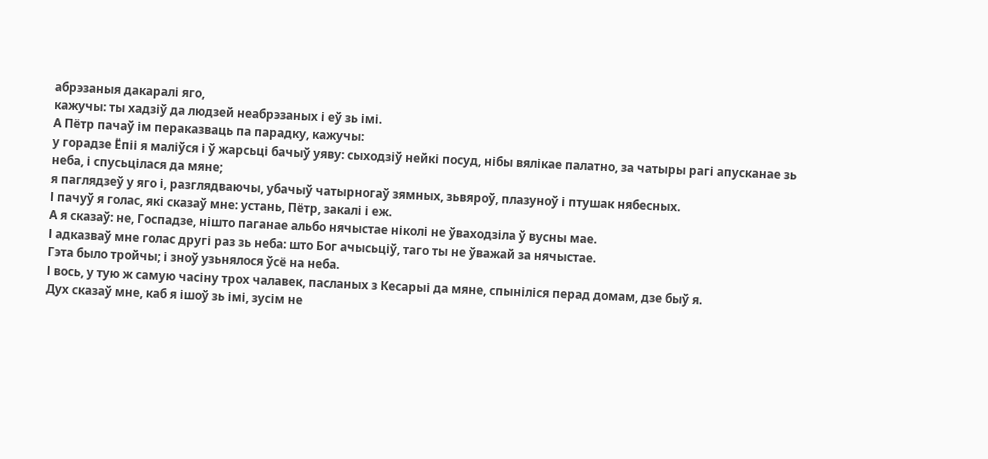абрэзаныя дакаралі яго,
кажучы: ты хадзіў да людзей неабрэзаных і еў зь імі.
А Пётр пачаў ім пераказваць па парадку, кажучы:
у горадзе Ёпіі я маліўся і ў жарсьці бачыў уяву: сыходзіў нейкі посуд, нібы вялікае палатно, за чатыры рагі апусканае зь неба, і спусьцілася да мяне;
я паглядзеў у яго і, разглядваючы, убачыў чатырногаў зямных, зьвяроў, плазуноў і птушак нябесных.
І пачуў я голас, які сказаў мне: устань, Пётр, закалі і еж.
А я сказаў: не, Госпадзе, нішто паганае альбо нячыстае ніколі не ўваходзіла ў вусны мае.
І адказваў мне голас другі раз зь неба: што Бог ачысьціў, таго ты не ўважай за нячыстае.
Гэта было тройчы; і зноў узьнялося ўсё на неба.
І вось, у тую ж самую часіну трох чалавек, пасланых з Кесарыі да мяне, спыніліся перад домам, дзе быў я.
Дух сказаў мне, каб я ішоў зь імі, зусім не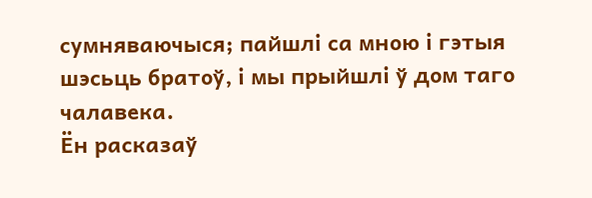сумняваючыся; пайшлі са мною і гэтыя шэсьць братоў, і мы прыйшлі ў дом таго чалавека.
Ён расказаў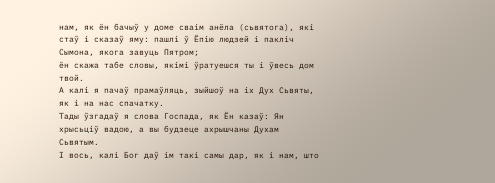нам, як ён бачыў у доме сваім анёла (сьвятога), які стаў і сказаў яму: пашлі ў Ёпію людзей і пакліч Сымона, якога завуць Пятром;
ён скажа табе словы, якімі ўратуешся ты і ўвесь дом твой.
А калі я пачаў прамаўляць, зыйшоў на іх Дух Сьвяты, як і на нас спачатку.
Тады ўзгадаў я слова Госпада, як Ён казаў: Ян хрысьціў вадою, а вы будзеце ахрышчаны Духам Сьвятым.
І вось, калі Бог даў ім такі самы дар, як і нам, што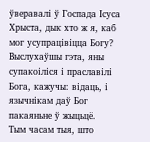ўверавалі ў Госпада Ісуса Хрыста, дык хто ж я, каб мог усупрацівіцца Богу?
Выслухаўшы гэта, яны супакоіліся і праславілі Бога, кажучы: відаць, і язычнікам даў Бог пакаяньне ў жыцьцё.
Тым часам тыя, што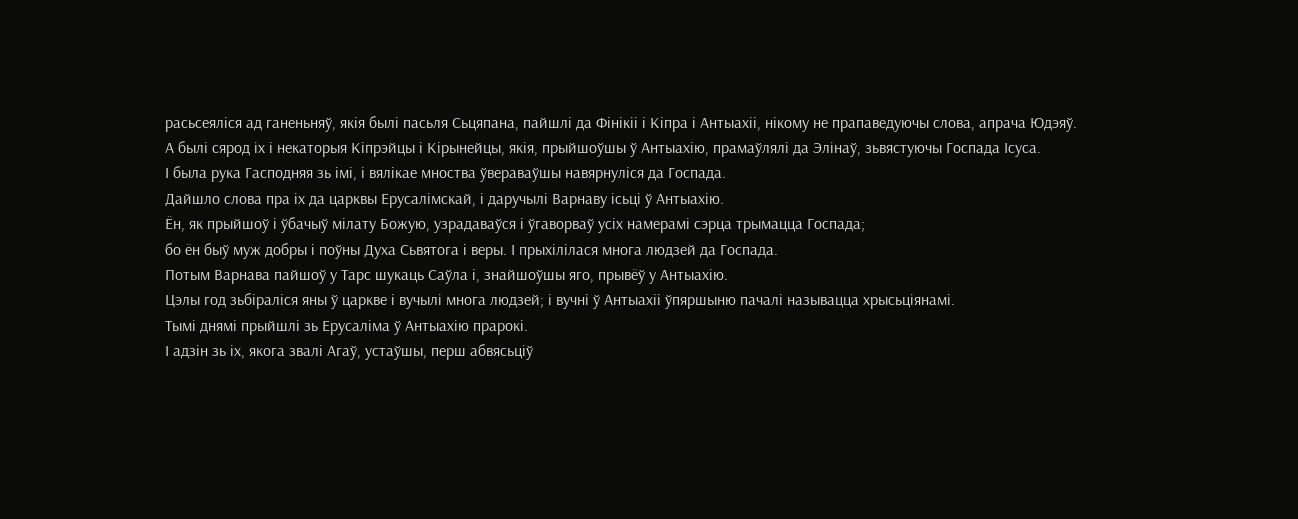расьсеяліся ад ганеньняў, якія былі пасьля Сьцяпана, пайшлі да Фінікіі і Кіпра і Антыахіі, нікому не прапаведуючы слова, апрача Юдэяў.
А былі сярод іх і некаторыя Кіпрэйцы і Кірынейцы, якія, прыйшоўшы ў Антыахію, прамаўлялі да Элінаў, зьвястуючы Госпада Ісуса.
І была рука Гасподняя зь імі, і вялікае мноства ўвераваўшы навярнуліся да Госпада.
Дайшло слова пра іх да царквы Ерусалімскай, і даручылі Варнаву ісьці ў Антыахію.
Ён, як прыйшоў і ўбачыў мілату Божую, узрадаваўся і ўгаворваў усіх намерамі сэрца трымацца Госпада;
бо ён быў муж добры і поўны Духа Сьвятога і веры. І прыхілілася многа людзей да Госпада.
Потым Варнава пайшоў у Тарс шукаць Саўла і, знайшоўшы яго, прывёў у Антыахію.
Цэлы год зьбіраліся яны ў царкве і вучылі многа людзей; і вучні ў Антыахіі ўпяршыню пачалі называцца хрысьціянамі.
Тымі днямі прыйшлі зь Ерусаліма ў Антыахію прарокі.
І адзін зь іх, якога звалі Агаў, устаўшы, перш абвясьціў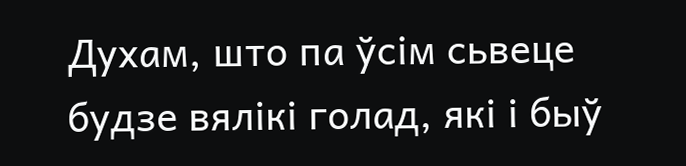Духам, што па ўсім сьвеце будзе вялікі голад, які і быў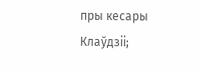пры кесары Клаўдзіі;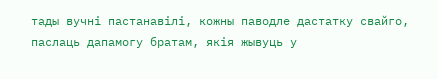тады вучні пастанавілі, кожны паводле дастатку свайго, паслаць дапамогу братам, якія жывуць у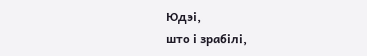Юдэі,
што і зрабілі,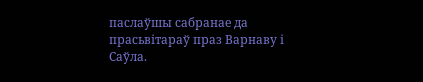паслаўшы сабранае да прасьвітараў праз Варнаву і Саўла.